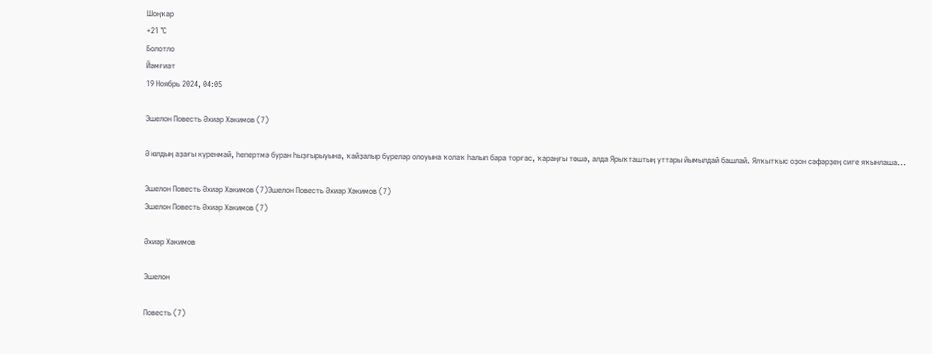Шоңҡар
+21 °С
Болотло
Йәмғиәт
19 Ноябрь 2024, 04:05

Эшелон Повесть Әхиәр Хәкимов (7)

Ә юлдың аҙағы күренмәй, һепертмә буран һыҙғырыуына, ҡайҙалыр бүреләр олоуына ҡолаҡ һалып бара торғас, ҡараңғы төшә, алда Ярыҡташтың уттары йымылдай башлай. Ялҡытҡыс оҙон сәфәрҙең сиге яҡынлаша...

Эшелон Повесть Әхиәр Хәкимов (7)Эшелон Повесть Әхиәр Хәкимов (7)
Эшелон Повесть Әхиәр Хәкимов (7)

Әхиәр Хәкимов

Эшелон

Повесть (7)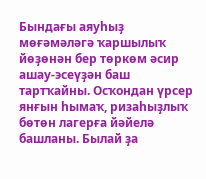Бындағы аяуһыҙ мөғәмәләгә ҡаршылыҡ йөҙөнән бер төркөм әсир ашау-эсеүҙән баш тартҡайны. Осҡондан үрсер янғын һымаҡ, ризаһыҙлыҡ бөтөн лагерға йәйелә башланы. Былай ҙа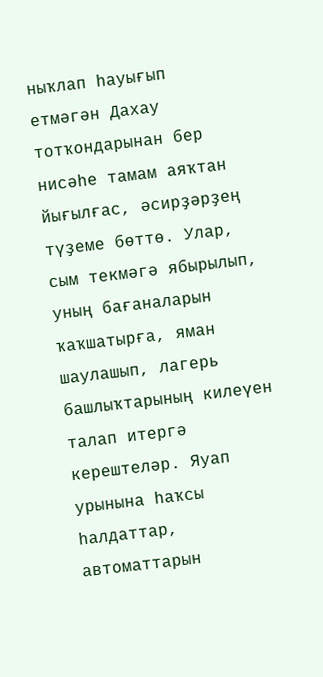ныҡлап һауығып етмәгән Дахау тотҡондарынан бер нисәһе тамам аяҡтан йығылғас, әсирҙәрҙең түҙеме бөттө. Улар, сым текмәгә ябырылып, уның бағаналарын ҡаҡшатырға, яман шаулашып, лагерь башлыҡтарының килеүен талап итергә керештеләр. Яуап урынына һаҡсы һалдаттар, автоматтарын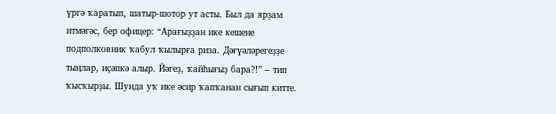үргә ҡаратып, шатыр-шотор ут асты. Был да ярҙам итмәгәс, бер офицер: “Арағыҙҙан ике кешене подполковник ҡабул ҡылырға риза. Дәғүәләрегеҙҙе тыңлар, иҫәпкә алыр. Йәгеҙ, ҡайһығыҙ бара?!” – тип ҡысҡырҙы. Шунда уҡ ике әсир ҡапҡанан сығып китте.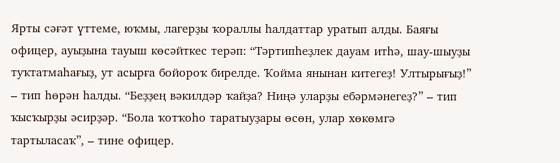Ярты сәғәт үттеме, юҡмы, лагерҙы ҡораллы һалдаттар уратып алды. Баяғы офицер, ауыҙына тауыш көсәйткес терәп: “Тәртипһеҙлек дауам итһә, шау-шыуҙы туҡтатмаһағыҙ, ут асырға бойороҡ бирелде. Ҡойма янынан китегеҙ! Ултырығыҙ!” – тип һөрән һалды. “Беҙҙең вәкилдәр ҡайҙа? Ниңә уларҙы ебәрмәнегеҙ?” – тип ҡысҡырҙы әсирҙәр. “Бола ҡотҡоһо таратыуҙары өсөн, улар хөкөмгә тартыласаҡ”, – тине офицер.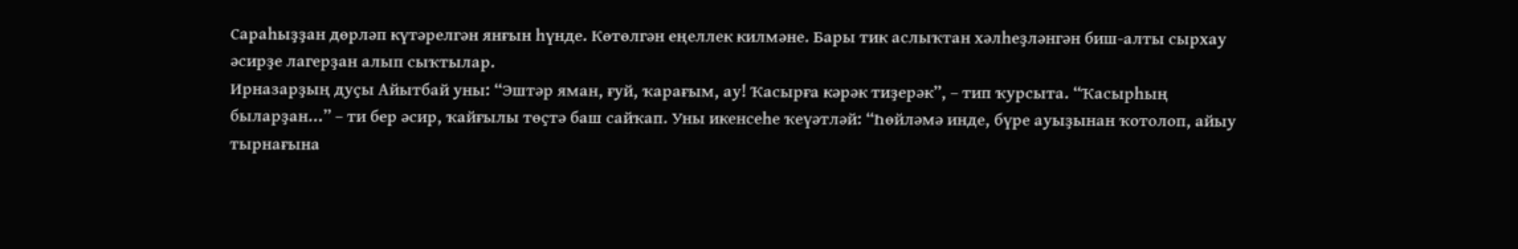Сараһыҙҙан дөрләп күтәрелгән янғын һүнде. Көтөлгән еңеллек килмәне. Бары тик аслыҡтан хәлһеҙләнгән биш-алты сырхау әсирҙе лагерҙан алып сыҡтылар.
Ирназарҙың дуҫы Айытбай уны: “Эштәр яман, ғуй, ҡарағым, ау! Ҡасырға кәрәк тиҙерәк”, – тип ҡурсыта. “Ҡасырһың быларҙан...” – ти бер әсир, ҡайғылы төҫтә баш сайҡап. Уны икенсеһе ҡеүәтләй: “Һөйләмә инде, бүре ауыҙынан ҡотолоп, айыу тырнағына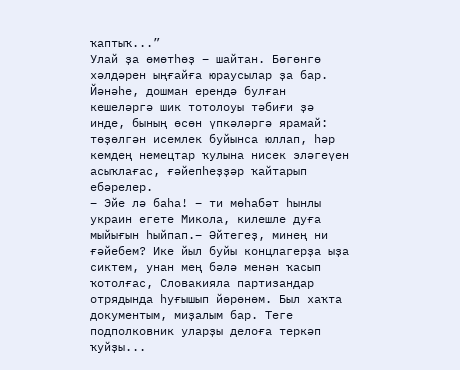ҡаптыҡ...”
Улай ҙа өмөтһөҙ – шайтан. Бөгөнгө хәлдәрен ыңғайға юраусылар ҙа бар. Йәнәһе, дошман ерендә булған кешеләргә шик тотолоуы тәбиғи ҙә инде, бының өсөн үпкәләргә ярамай: төҙөлгән исемлек буйынса юллап, һәр кемдең немецтар ҡулына нисек эләгеүен асыҡлағас, ғәйепһеҙҙәр ҡайтарып ебәрелер.
– Эйе лә баһа! – ти мөһабәт һынлы украин егете Микола, килешле дуға мыйығын һыйпап.– Әйтегеҙ, минең ни ғәйебем? Ике йыл буйы концлагерҙа ыҙа сиктем, унан мең бәлә менән ҡасып ҡотолғас, Словакияла партизандар отрядында һуғышып йөрөнөм. Был хаҡта документым, миҙалым бар. Теге подполковник уларҙы делоға теркәп ҡуйҙы...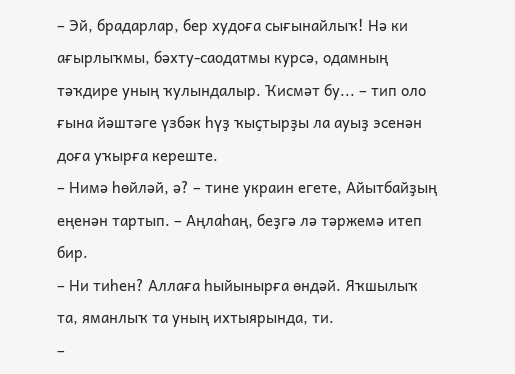– Эй, брадарлар, бер худоға сығынайлыҡ! Нә ки ағырлыҡмы, бәхту-саодатмы курсә, одамның тәҡдире уның ҡулындалыр. Ҡисмәт бу... – тип оло ғына йәштәге үзбәк һүҙ ҡыҫтырҙы ла ауыҙ эсенән доға уҡырға кереште.
– Нимә һөйләй, ә? – тине украин егете, Айытбайҙың еңенән тартып. – Аңлаһаң, беҙгә лә тәржемә итеп бир.
– Ни тиһен? Аллаға һыйынырға өндәй. Яҡшылыҡ та, яманлыҡ та уның ихтыярында, ти.
–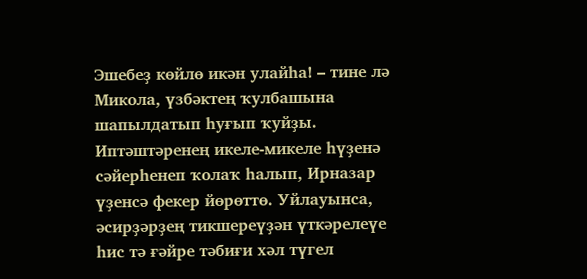Эшебеҙ көйлө икән улайһа! – тине лә Микола, үзбәктең ҡулбашына шапылдатып һуғып ҡуйҙы.
Иптәштәренең икеле-микеле һүҙенә сәйерһенеп ҡолаҡ һалып, Ирназар үҙенсә фекер йөрөттө. Уйлауынса, әсирҙәрҙең тикшереүҙән үткәрелеүе һис тә ғәйре тәбиғи хәл түгел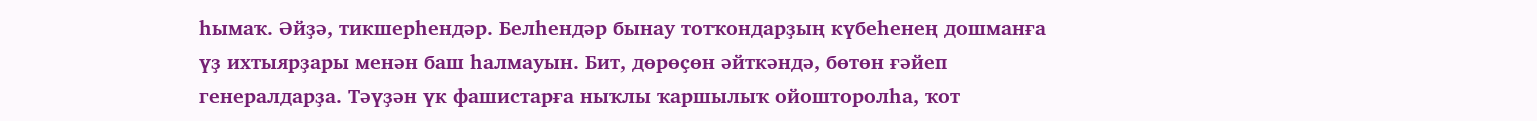һымаҡ. Әйҙә, тикшерһендәр. Белһендәр бынау тотҡондарҙың күбеһенең дошманға үҙ ихтыярҙары менән баш һалмауын. Бит, дөрөҫөн әйткәндә, бөтөн ғәйеп генералдарҙа. Тәүҙән үк фашистарға ныҡлы ҡаршылыҡ ойошторолһа, ҡот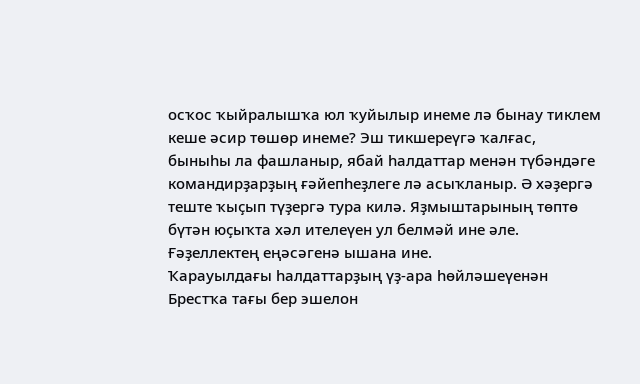осҡос ҡыйралышҡа юл ҡуйылыр инеме лә бынау тиклем кеше әсир төшөр инеме? Эш тикшереүгә ҡалғас, быныһы ла фашланыр, ябай һалдаттар менән түбәндәге командирҙарҙың ғәйепһеҙлеге лә асыҡланыр. Ә хәҙергә теште ҡыҫып түҙергә тура килә. Яҙмыштарының төптө бүтән юҫыҡта хәл ителеүен ул белмәй ине әле. Ғәҙеллектең еңәсәгенә ышана ине.
Ҡарауылдағы һалдаттарҙың үҙ-ара һөйләшеүенән Брестҡа тағы бер эшелон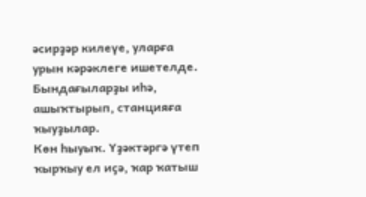әсирҙәр килеүе, уларға урын кәрәклеге ишетелде. Бындағыларҙы иһә, ашыҡтырып, станцияға ҡыуҙылар.
Көн һыуыҡ. Үҙәктәргә үтеп ҡырҡыу ел иҫә, ҡар ҡатыш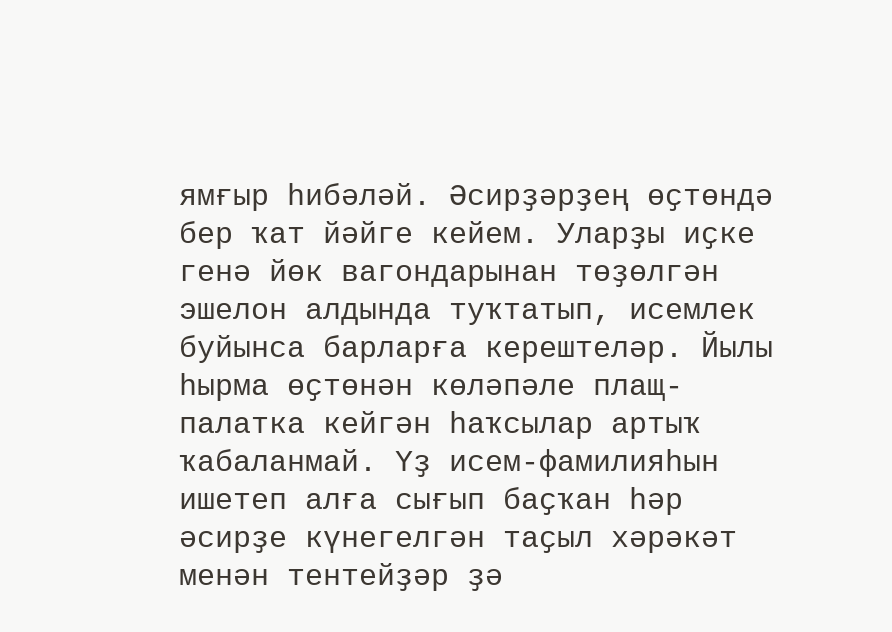ямғыр һибәләй. Әсирҙәрҙең өҫтөндә бер ҡат йәйге кейем. Уларҙы иҫке генә йөк вагондарынан төҙөлгән эшелон алдында туҡтатып, исемлек буйынса барларға керештеләр. Йылы һырма өҫтөнән көләпәле плащ-палатка кейгән һаҡсылар артыҡ ҡабаланмай. Үҙ исем-фамилияһын ишетеп алға сығып баҫҡан һәр әсирҙе күнегелгән таҫыл хәрәкәт менән тентейҙәр ҙә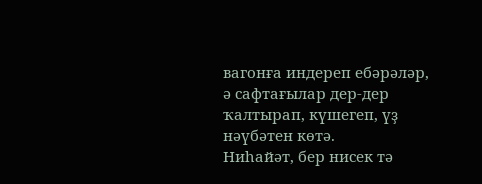вагонға индереп ебәрәләр, ә сафтағылар дер-дер ҡалтырап, күшегеп, үҙ нәүбәтен көтә.
Ниһайәт, бер нисек тә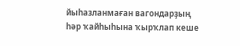йыһазланмаған вагондарҙың һәр ҡайһыһына ҡырҡлап кеше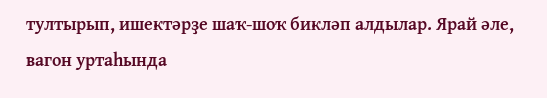тултырып, ишектәрҙе шаҡ-шоҡ бикләп алдылар. Ярай әле, вагон уртаһында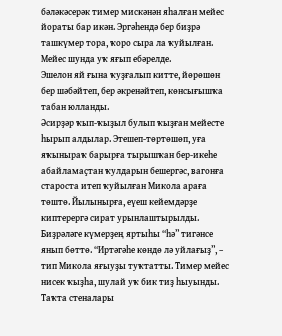бәләкәсерәк тимер мискәнән яһалған мейес йораты бар икән. Эргәһендә бер биҙрә ташкүмер тора, ҡоро сыра ла ҡуйылған. Мейес шунда уҡ яғып ебәрелде.
Эшелон яй ғына ҡуҙғалып китте, йөрөшөн бер шәбәйтеп, бер әкренәйтеп, көнсығышҡа табан юлланды.
Әсирҙәр ҡып-ҡыҙыл булып ҡыҙған мейесте һырып алдылар. Этешеп-төртөшөп, уға яҡыныраҡ барырға тырышҡан бер-икеһе абайламаҫтан ҡулдарын бешергәс, вагонға староста итеп ҡуйылған Микола араға төштө. Йылынырға, еүеш кейемдәрҙе киптерергә сират урынлаштырылды.
Биҙрәләге күмерҙең яртыһы “һә” тигәнсе янып бөттө. “Иртәгәһе көндө лә уйлағыҙ”, – тип Микола яғыуҙы туҡтатты. Тимер мейес нисек ҡыҙһа, шулай уҡ бик тиҙ һыуынды. Таҡта стеналары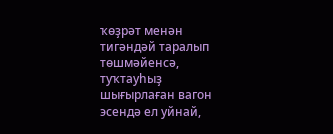ҡөҙрәт менән тигәндәй таралып төшмәйенсә, туҡтауһыҙ шығырлаған вагон эсендә ел уйнай,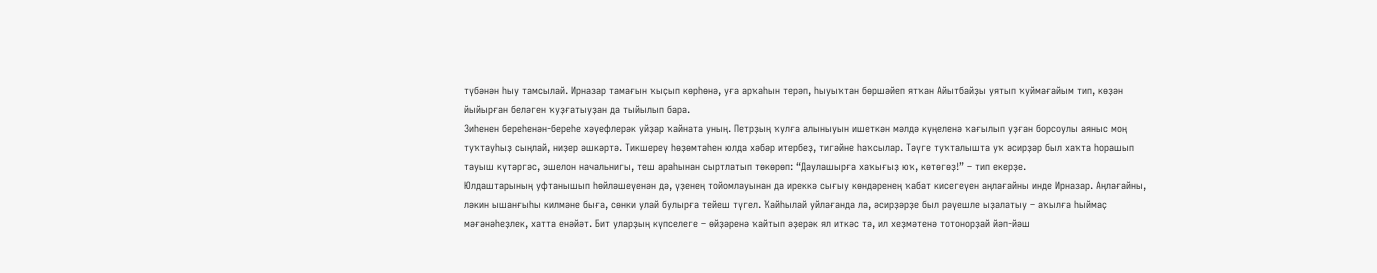түбәнән һыу тамсылай. Ирназар тамағын ҡыҫып көрһөнә, уға арҡаһын терәп, һыуыҡтан бөршәйеп ятҡан Айытбайҙы уятып ҡуймағайым тип, көҙән йыйырған беләген ҡуҙғатыуҙан да тыйылып бара.
Зиһенен береһенән-береһе хәүефлерәк уйҙар ҡайната уның. Петрҙың ҡулға алыныуын ишеткән мәлдә күңеленә ҡағылып уҙған борсоулы аяныс моң туҡтауһыҙ сыңлай, ниҙер әшкәртә. Тикшереү һөҙөмтәһен юлда хәбәр итербеҙ, тигәйне һаҡсылар. Тәүге туҡталышта уҡ әсирҙәр был хаҡта һорашып тауыш күтәргәс, эшелон начальнигы, теш араһынан сыртлатып төкөрөп: “Даулашырға хаҡығыҙ юҡ, көтөгөҙ!” – тип екерҙе.
Юлдаштарының уфтанышып һөйләшеүенән дә, үҙенең тойомлауынан да иреккә сығыу көндәренең ҡабат кисегеүен аңлағайны инде Ирназар. Аңлағайны, ләкин ышанғыһы килмәне быға, сөнки улай булырға тейеш түгел. Ҡайһылай уйлағанда ла, әсирҙәрҙе был рәүешле ыҙалатыу – аҡылға һыймаҫ мәғәнәһеҙлек, хатта енәйәт. Бит уларҙың күпселеге – өйҙәренә ҡайтып әҙерәк ял иткәс тә, ил хеҙмәтенә тотонорҙай йәп-йәш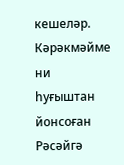кешеләр. Кәрәкмәйме ни һуғыштан йонсоған Рәсәйгә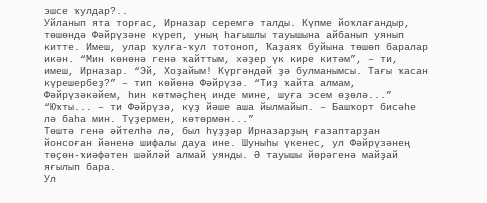эшсе ҡулдар?..
Уйланып ята торғас, Ирназар серемгә талды. Күпме йоҡлағандыр, төшөндә Фәйрүзәне күреп, уның һағышлы тауышына айбанып уянып китте. Имеш, улар ҡулға-ҡул тотоноп, Ҡаҙаяҡ буйына төшөп баралар икән. “Мин көнөнә генә ҡайттым, хәҙер үк кире китәм”, – ти, имеш, Ирназар. “Эй, Хоҙайым! Күргәндәй ҙә булманымсы. Тағы ҡасан күрешербеҙ?” – тип көйөнә Фәйрүзә. “Тиҙ ҡайта алмам, Фәйрүзәкәйем, һин көтмәҫһең инде мине, шуға эсем өҙөлә...” “Юҡты... – ти Фәйрүзә, күҙ йәше аша йылмайып. – Башҡорт бисәһе лә баһа мин. Түҙермен, көтөрмөн...”
Төштә генә әйтелһә лә, был һүҙҙәр Ирназарҙың ғазаптарҙан йонсоған йәненә шифалы дауа ине. Шуныһы үкенес, ул Фәйрүзәнең төҫөн-ҡиәфәтен шәйләй алмай уянды. Ә тауышы йөрәгенә майҙай яғылып бара.
Ул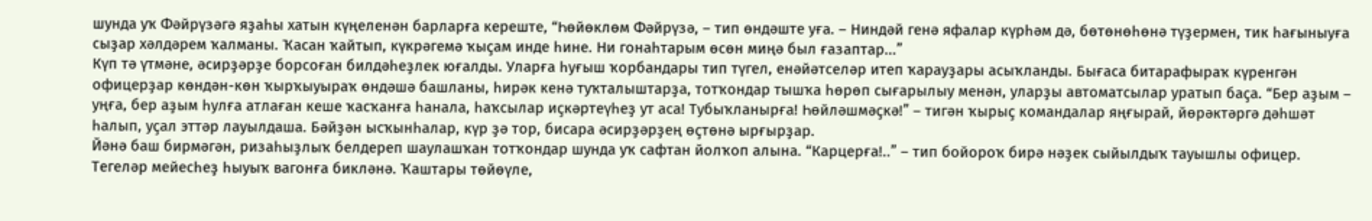шунда уҡ Фәйрүзәгә яҙаһы хатын күңеленән барларға кереште, “Һөйөклөм Фәйрүзә, – тип өндәште уға. – Ниндәй генә яфалар күрһәм дә, бөтөнөһөнә түҙермен, тик һағыныуға сыҙар хәлдәрем ҡалманы. Ҡасан ҡайтып, күкрәгемә ҡыҫам инде һине. Ни гонаһтарым өсөн миңә был ғазаптар...”
Күп тә үтмәне, әсирҙәрҙе борсоған билдәһеҙлек юғалды. Уларға һуғыш ҡорбандары тип түгел, енәйәтселәр итеп ҡарауҙары асыҡланды. Бығаса битарафыраҡ күренгән офицерҙар көндән-көн ҡырҡыуыраҡ өндәшә башланы, һирәк кенә туҡталыштарҙа, тотҡондар тышҡа һөрөп сығарылыу менән, уларҙы автоматсылар уратып баҫа. “Бер аҙым – уңға, бер аҙым һулға атлаған кеше ҡасҡанға һанала, һаҡсылар иҫкәртеүһеҙ ут аса! Тубыҡланырға! Һөйләшмәҫкә!” – тигән ҡырыҫ командалар яңғырай, йөрәктәргә дәһшәт һалып, уҫал эттәр лауылдаша. Бәйҙән ысҡынһалар, күр ҙә тор, бисара әсирҙәрҙең өҫтөнә ырғырҙар.
Йәнә баш бирмәгән, ризаһыҙлыҡ белдереп шаулашҡан тотҡондар шунда уҡ сафтан йолҡоп алына. “Карцерға!..” – тип бойороҡ бирә нәҙек сыйылдыҡ тауышлы офицер. Тегеләр мейесһеҙ һыуыҡ вагонға бикләнә. Ҡаштары төйөүле,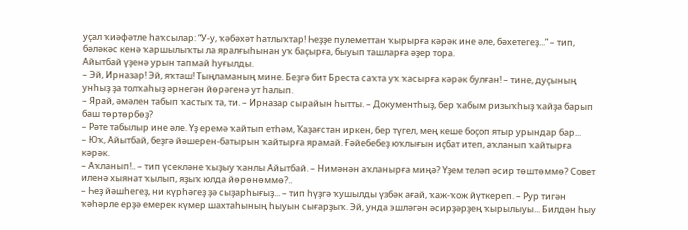уҫал ҡиәфәтле һаҡсылар: “У-у, ҡәбәхәт һатлыҡтар! Һеҙҙе пулеметтан ҡырырға кәрәк ине әле, бәхетегеҙ...” – тип, бәләкәс кенә ҡаршылыҡты ла яралғыһынан уҡ баҫырға, быуып ташларға әҙер тора.
Айытбай үҙенә урын тапмай һуғылды.
– Эй, Ирназар! Эй, яҡташ! Тыңламаның мине. Беҙгә бит Бреста саҡта уҡ ҡасырға кәрәк булған! – тине, дуҫының унһыҙ ҙа толҡаһыҙ әрнегән йөрәгенә ут һалып.
– Ярай, әмәлен табып ҡастыҡ та, ти. – Ирназар сырайын һытты. – Документһыҙ, бер ҡабым ризыҡһыҙ ҡайҙа барып баш төртөрбөҙ?
– Рәте табылыр ине әле. Үҙ еремә ҡайтып етһәм, Ҡаҙағстан иркен, бер түгел, мең кеше боҫоп ятыр урындар бар...
– Юҡ, Айытбай, беҙгә йәшерен-батырын ҡайтырға ярамай. Ғәйебебеҙ юҡлығын иҫбат итеп, аҡланып ҡайтырға кәрәк.
– Аҡланып!.. – тип үсекләне ҡыҙыу ҡанлы Айытбай. – Нимәнән аҡланырға миңә? Үҙем теләп әсир төштөммө? Совет иленә хыянат ҡылып, яҙыҡ юлда йөрөнөммө?..
– Һеҙ йәшһегеҙ, ни күрһәгеҙ ҙә сыҙарһығыҙ... – тип һүҙгә ҡушылды үзбәк ағай, ҡаж-ҡож йүткереп. – Рур тигән ҡәһәрле ерҙә емерек күмер шахтаһының һыуын сығарҙыҡ. Эй, унда эшләгән әсирҙәрҙең ҡырылыуы... Билдән һыу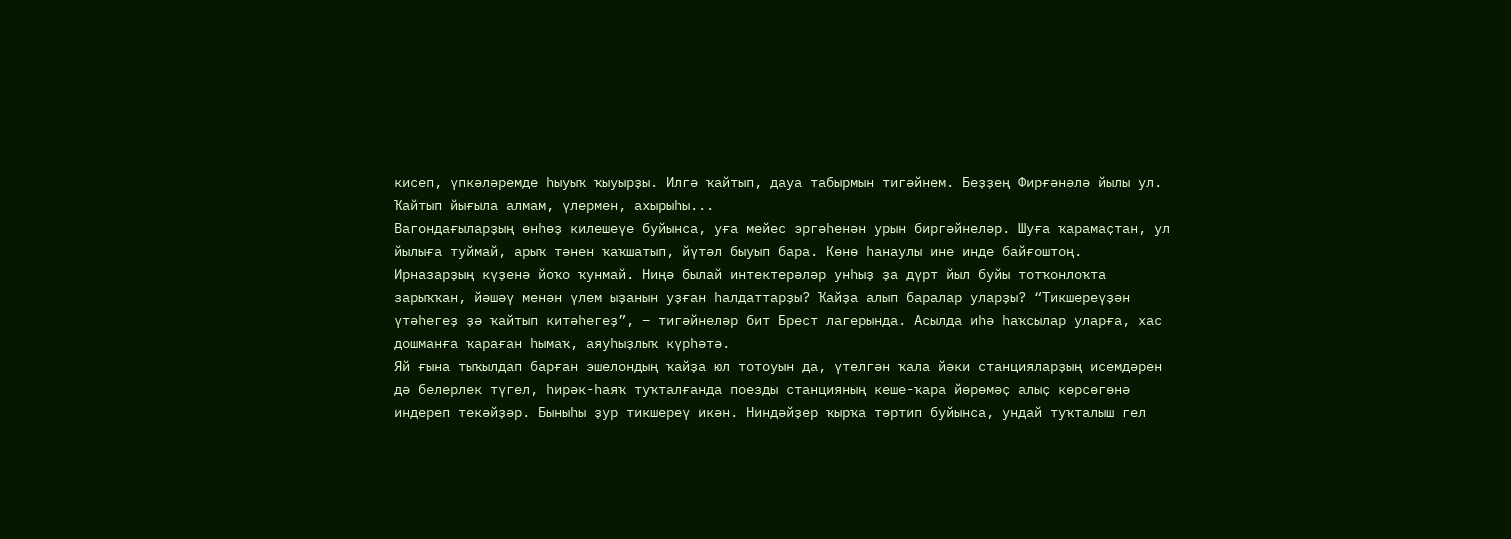кисеп, үпкәләремде һыуыҡ ҡыуырҙы. Илгә ҡайтып, дауа табырмын тигәйнем. Беҙҙең Фирғәнәлә йылы ул. Ҡайтып йығыла алмам, үлермен, ахырыһы...
Вагондағыларҙың өнһөҙ килешеүе буйынса, уға мейес эргәһенән урын биргәйнеләр. Шуға ҡарамаҫтан, ул йылыға туймай, арыҡ тәнен ҡаҡшатып, йүтәл быуып бара. Көнө һанаулы ине инде байғоштоң.
Ирназарҙың күҙенә йоҡо ҡунмай. Ниңә былай интектерәләр унһыҙ ҙа дүрт йыл буйы тотҡонлоҡта зарыҡҡан, йәшәү менән үлем ыҙанын уҙған һалдаттарҙы? Ҡайҙа алып баралар уларҙы? “Тикшереүҙән үтәһегеҙ ҙә ҡайтып китәһегеҙ”, – тигәйнеләр бит Брест лагерында. Асылда иһә һаҡсылар уларға, хас дошманға ҡараған һымаҡ, аяуһыҙлыҡ күрһәтә.
Яй ғына тыҡылдап барған эшелондың ҡайҙа юл тотоуын да, үтелгән ҡала йәки станцияларҙың исемдәрен дә белерлек түгел, һирәк-һаяҡ туҡталғанда поезды станцияның кеше-ҡара йөрөмәҫ алыҫ көрсөгөнә индереп текәйҙәр. Быныһы ҙур тикшереү икән. Ниндәйҙер ҡырҡа тәртип буйынса, ундай туҡталыш гел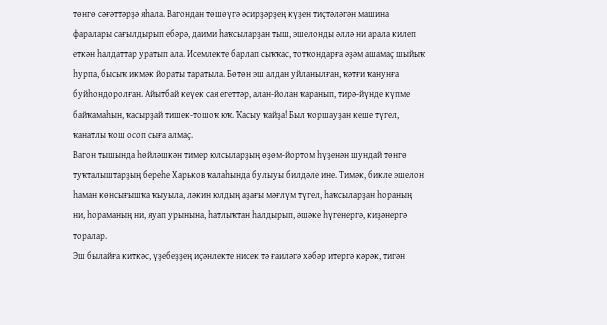төнгө сәғәттәрҙә яһала. Вагондан төшөүгә әсирҙәрҙең күҙен тиҫтәләгән машина фаралары сағылдырып ебәрә, даими һаҡсыларҙан тыш, эшелонды әллә ни арала килеп еткән һалдаттар уратып ала. Исемлекте барлап сыҡҡас, тотҡондарға әҙәм ашамаҫ шыйыҡ һурпа, бысыҡ икмәк йораты таратыла. Бөтөн эш алдан уйланылған, ҡәтғи ҡанунға буйһондоролған. Айытбай кеүек сая егеттәр, алан-йолан ҡаранып, тирә-йүнде күпме байҡамаһын, ҡасырҙай тишек-тошоҡ юҡ. Ҡасыу ҡайҙа! Был ҡоршауҙан кеше түгел, ҡанатлы ҡош осоп сыға алмаҫ.
Вагон тышында һөйләшкән тимер юлсыларҙың өҙөм-йортом һүҙенән шундай төнгө туҡталыштарҙың береһе Харьков ҡалаһында булыуы билдәле ине. Тимәк, бикле эшелон һаман көнсығышҡа ҡыуыла, ләкин юлдың аҙағы мәғлүм түгел, һаҡсыларҙан һораның ни, һораманың ни, яуап урынына, һатлыҡтан һалдырып, әшәке һүгенергә, киҙәнергә торалар.
Эш былайға киткәс, үҙебеҙҙең иҫәнлекте нисек тә ғаиләгә хәбәр итергә кәрәк, тигән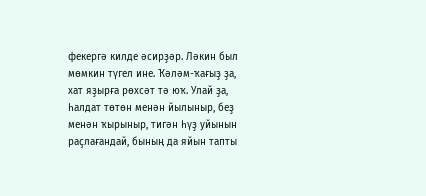фекергә килде әсирҙәр. Ләкин был мөмкин түгел ине. Ҡәләм-ҡағыҙ ҙа, хат яҙырға рөхсәт тә юҡ. Улай ҙа, һалдат төтөн менән йылыныр, беҙ менән ҡырыныр, тигән һүҙ уйынын раҫлағандай, бының да яйын тапты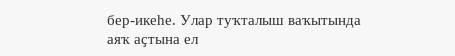бер-икеһе. Улар туҡталыш ваҡытында аяҡ аҫтына ел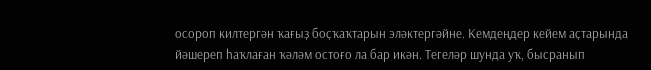осороп килтергән ҡағыҙ боҫҡаҡтарын эләктергәйне. Кемдеңдер кейем аҫтарында йәшереп һаҡлаған ҡәләм остоғо ла бар икән. Тегеләр шунда уҡ, бысранып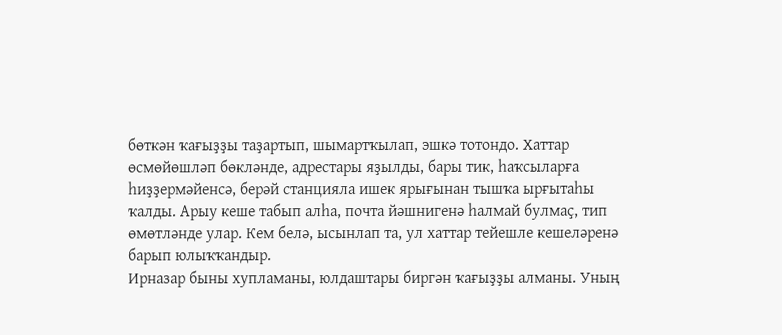бөткән ҡағыҙҙы таҙартып, шымартҡылап, эшкә тотондо. Хаттар өсмөйөшләп бөкләнде, адрестары яҙылды, бары тик, һаҡсыларға һиҙҙермәйенсә, берәй станцияла ишек ярығынан тышҡа ырғытаһы ҡалды. Арыу кеше табып алһа, почта йәшнигенә һалмай булмаҫ, тип өмөтләнде улар. Кем белә, ысынлап та, ул хаттар тейешле кешеләренә барып юлыҡҡандыр.
Ирназар быны хупламаны, юлдаштары биргән ҡағыҙҙы алманы. Уның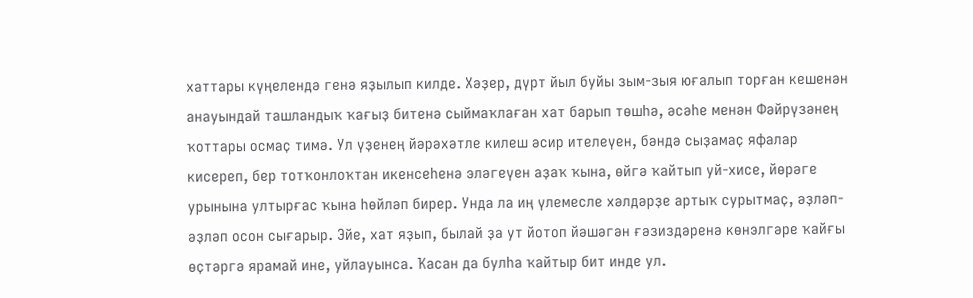хаттары күңелендә генә яҙылып килде. Хәҙер, дүрт йыл буйы зым-зыя юғалып торған кешенән анауындай ташландыҡ ҡағыҙ битенә сыймаҡлаған хат барып төшһә, әсәһе менән Фәйрүзәнең ҡоттары осмаҫ тимә. Ул үҙенең йәрәхәтле килеш әсир ителеүен, бәндә сыҙамаҫ яфалар кисереп, бер тотҡонлоҡтан икенсеһенә эләгеүен аҙаҡ ҡына, өйгә ҡайтып уй-хисе, йөрәге урынына ултырғас ҡына һөйләп бирер. Унда ла иң үлемесле хәлдәрҙе артыҡ сурытмаҫ, әҙләп-әҙләп осон сығарыр. Эйе, хат яҙып, былай ҙа ут йотоп йәшәгән ғәзиздәренә көнэлгәре ҡайғы өҫтәргә ярамай ине, уйлауынса. Ҡасан да булһа ҡайтыр бит инде ул.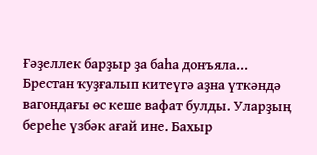Ғәҙеллек барҙыр ҙа баһа донъяла...
Брестан ҡуҙғалып китеүгә аҙна үткәндә вагондағы өс кеше вафат булды. Уларҙың береһе үзбәк ағай ине. Бахыр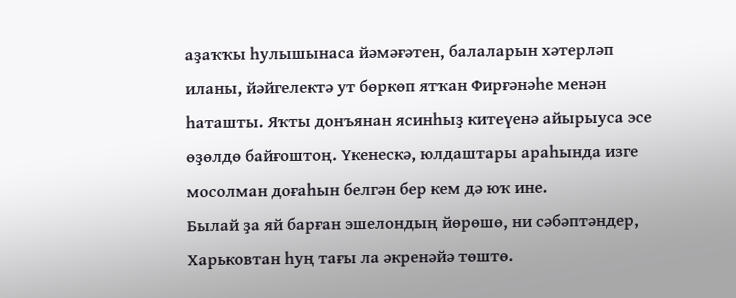аҙаҡҡы һулышынаса йәмәғәтен, балаларын хәтерләп иланы, йәйгелектә ут бөркөп ятҡан Фирғәнәһе менән һаташты. Яҡты донъянан ясинһыҙ китеүенә айырыуса эсе өҙөлдө байғоштоң. Үкенескә, юлдаштары араһында изге мосолман доғаһын белгән бер кем дә юҡ ине.
Былай ҙа яй барған эшелондың йөрөшө, ни сәбәптәндер, Харьковтан һуң тағы ла әкренәйә төштө.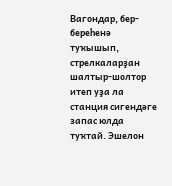Вагондар, бер-береһенә туҡышып, стрелкаларҙан шалтыр-шолтор итеп уҙа ла станция сигендәге запас юлда туҡтай. Эшелон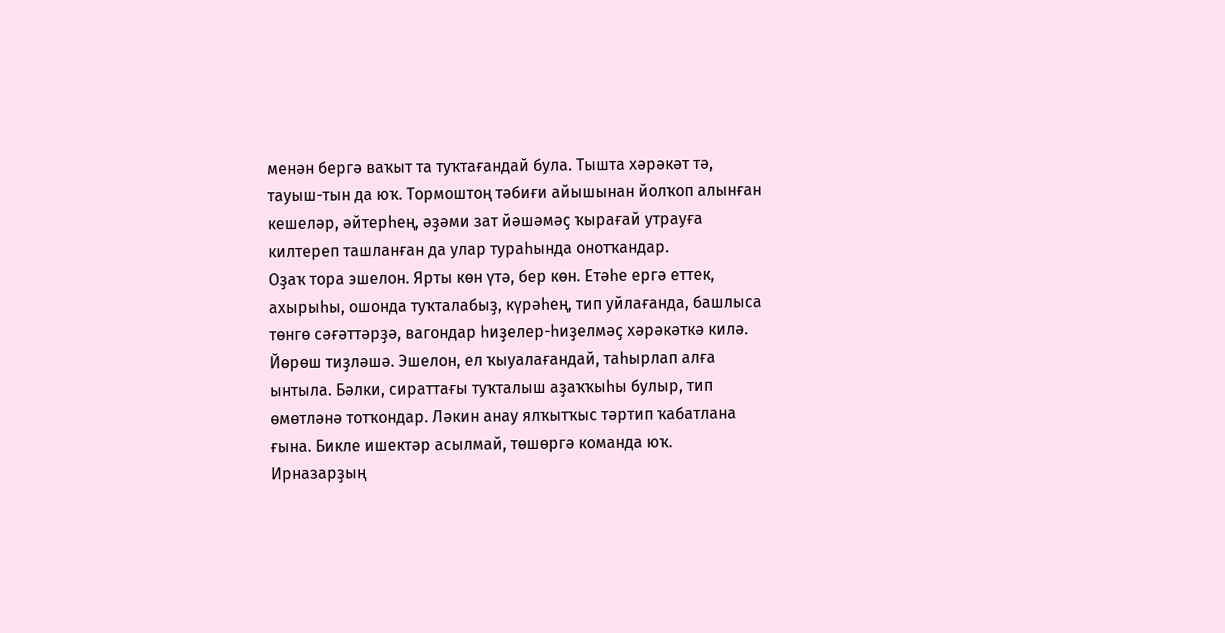менән бергә ваҡыт та туҡтағандай була. Тышта хәрәкәт тә, тауыш-тын да юҡ. Тормоштоң тәбиғи айышынан йолҡоп алынған кешеләр, әйтерһең, әҙәми зат йәшәмәҫ ҡырағай утрауға килтереп ташланған да улар тураһында онотҡандар.
Оҙаҡ тора эшелон. Ярты көн үтә, бер көн. Етәһе ергә еттек, ахырыһы, ошонда туҡталабыҙ, күрәһең, тип уйлағанда, башлыса төнгө сәғәттәрҙә, вагондар һиҙелер-һиҙелмәҫ хәрәкәткә килә. Йөрөш тиҙләшә. Эшелон, ел ҡыуалағандай, таһырлап алға ынтыла. Бәлки, сираттағы туҡталыш аҙаҡҡыһы булыр, тип өмөтләнә тотҡондар. Ләкин анау ялҡытҡыс тәртип ҡабатлана ғына. Бикле ишектәр асылмай, төшөргә команда юҡ.
Ирназарҙың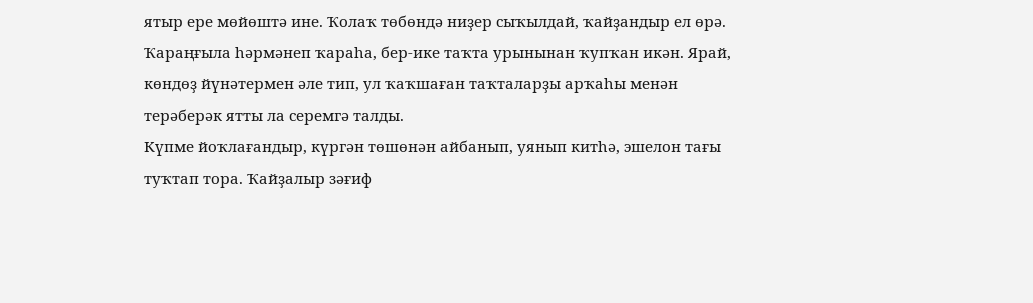ятыр ере мөйөштә ине. Ҡолаҡ төбөндә ниҙер сыҡылдай, ҡайҙандыр ел өрә. Ҡараңғыла һәрмәнеп ҡараһа, бер-ике таҡта урынынан ҡупҡан икән. Ярай, көндөҙ йүнәтермен әле тип, ул ҡаҡшаған таҡталарҙы арҡаһы менән терәберәк ятты ла серемгә талды.
Күпме йоҡлағандыр, күргән төшөнән айбанып, уянып китһә, эшелон тағы туҡтап тора. Ҡайҙалыр зәғиф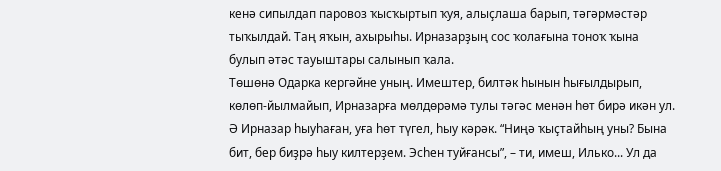кенә сипылдап паровоз ҡысҡыртып ҡуя, алыҫлаша барып, тәгәрмәстәр тыҡылдай. Таң яҡын, ахырыһы. Ирназарҙың сос ҡолағына тоноҡ ҡына булып әтәс тауыштары салынып ҡала.
Төшөнә Одарка кергәйне уның. Имештер, билтәк һынын һығылдырып, көлөп-йылмайып, Ирназарға мөлдөрәмә тулы тәгәс менән һөт бирә икән ул. Ә Ирназар һыуһаған, уға һөт түгел, һыу кәрәк. “Ниңә ҡыҫтайһың уны? Бына бит, бер биҙрә һыу килтерҙем. Эсһен туйғансы”, – ти, имеш, Илько... Ул да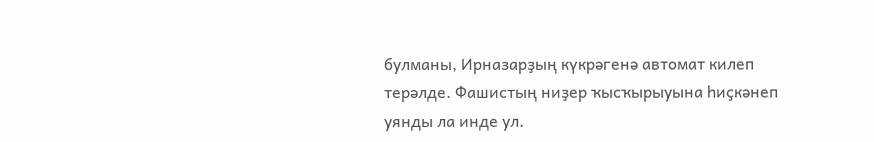булманы, Ирназарҙың күкрәгенә автомат килеп терәлде. Фашистың ниҙер ҡысҡырыуына һиҫкәнеп уянды ла инде ул.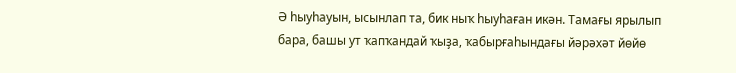Ә һыуһауын, ысынлап та, бик ныҡ һыуһаған икән. Тамағы ярылып бара, башы ут ҡапҡандай ҡыҙа, ҡабырғаһындағы йәрәхәт йөйө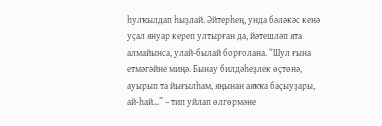һулҡылдап һыҙлай. Әйтерһең, унда бәләкәс кенә уҫал януар кереп ултырған да, йәтешләп ята алмайынса, улай-былай борғолана. “Шул ғына етмәгәйне миңә. Бынау билдәһеҙлек өҫтөнә, ауырып та йығылһам, яңынан аяҡҡа баҫыуҙары, ай-һай...” – тип уйлап өлгөрмәне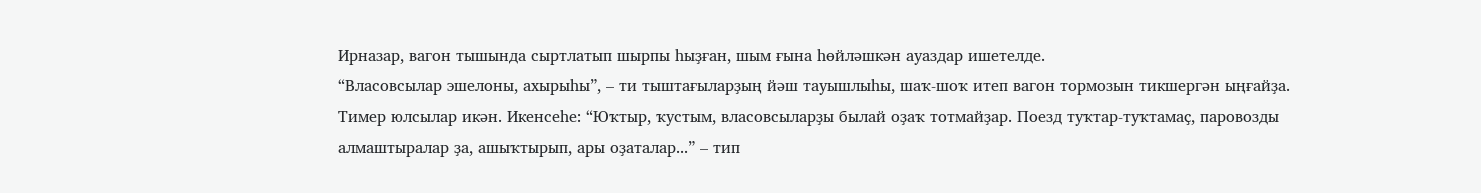Ирназар, вагон тышында сыртлатып шырпы һыҙған, шым ғына һөйләшкән ауаздар ишетелде.
“Власовсылар эшелоны, ахырыһы”, – ти тыштағыларҙың йәш тауышлыһы, шаҡ-шоҡ итеп вагон тормозын тикшергән ыңғайҙа. Тимер юлсылар икән. Икенсеһе: “Юҡтыр, ҡустым, власовсыларҙы былай оҙаҡ тотмайҙар. Поезд туҡтар-туҡтамаҫ, паровозды алмаштыралар ҙа, ашыҡтырып, ары оҙаталар...” – тип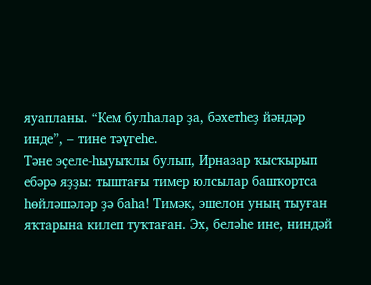яуапланы. “Кем булһалар ҙа, бәхетһеҙ йәндәр инде”, – тине тәүгеһе.
Тәне эҫеле-һыуыҡлы булып, Ирназар ҡысҡырып ебәрә яҙҙы: тыштағы тимер юлсылар башҡортса һөйләшәләр ҙә баһа! Тимәк, эшелон уның тыуған яҡтарына килеп туҡтаған. Эх, беләһе ине, ниндәй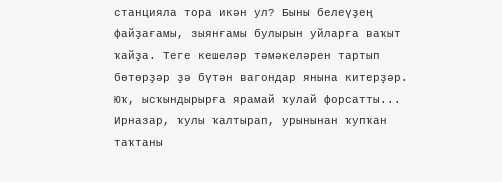станцияла тора икән ул? Быны белеүҙең файҙағамы, зыянғамы булырын уйларға ваҡыт ҡайҙа. Теге кешеләр тәмәкеләрен тартып бөтөрҙәр ҙә бүтән вагондар янына китерҙәр. Юҡ, ысҡындырырға ярамай ҡулай форсатты...
Ирназар, ҡулы ҡалтырап, урынынан ҡупҡан таҡтаны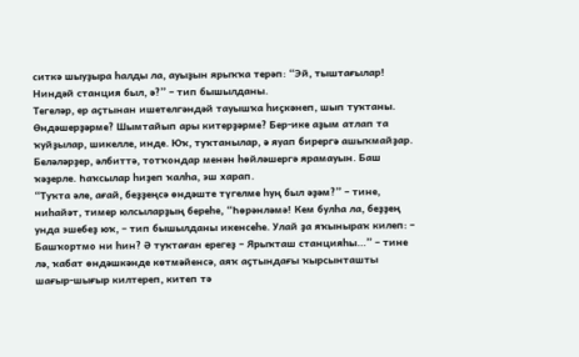ситкә шыуҙыра һалды ла, ауыҙын ярыҡҡа терәп: “Эй, тыштағылар! Ниндәй станция был, ә?” – тип бышылданы.
Тегеләр, ер аҫтынан ишетелгәндәй тауышҡа һиҫкәнеп, шып туҡтаны. Өндәшерҙәрме? Шымтайып ары китерҙәрме? Бер-ике аҙым атлап та ҡуйҙылар, шикелле, инде. Юҡ, туҡтанылар, ә яуап бирергә ашыҡмайҙар. Беләләрҙер, әлбиттә, тотҡондар менән һөйләшергә ярамауын. Баш ҡәҙерле. Һаҡсылар һиҙеп ҡалһа, эш харап.
“Туҡта әле, ағай, беҙҙеңсә өндәште түгелме һуң был әҙәм?” – тине, ниһайәт, тимер юлсыларҙың береһе, “Һөрәнләмә! Кем булһа ла, беҙҙең унда эшебеҙ юҡ, – тип бышылданы икенсеһе. Улай ҙа яҡыныраҡ килеп: – Башҡортмо ни һин? Ә туҡтаған ерегеҙ – Ярыҡташ станцияһы...” – тине лә, ҡабат өндәшкәнде көтмәйенсә, аяҡ аҫтындағы ҡырсынташты шағыр-шығыр килтереп, китеп тә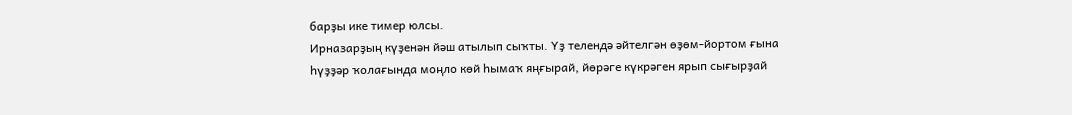барҙы ике тимер юлсы.
Ирназарҙың күҙенән йәш атылып сыҡты. Үҙ телендә әйтелгән өҙөм-йортом ғына һүҙҙәр ҡолағында моңло көй һымаҡ яңғырай, йөрәге күкрәген ярып сығырҙай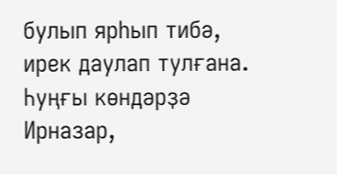булып ярһып тибә, ирек даулап тулғана.
Һуңғы көндәрҙә Ирназар,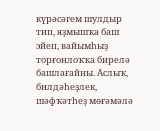күрәсәгем шулдыр тип, яҙмышҡа баш эйеп, вайымһыҙ торғонлоҡҡа бирелә башлағайны. Аслыҡ, билдәһеҙлек, шәфҡәтһеҙ мөғәмәлә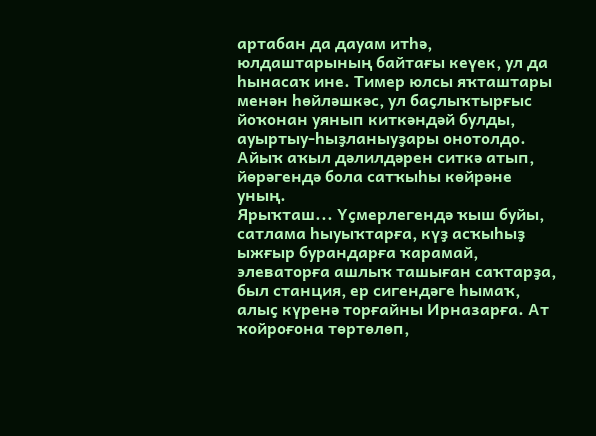артабан да дауам итһә, юлдаштарының байтағы кеүек, ул да һынасаҡ ине. Тимер юлсы яҡташтары менән һөйләшкәс, ул баҫлыҡтырғыс йоҡонан уянып киткәндәй булды, ауыртыу-һыҙланыуҙары онотолдо. Айыҡ аҡыл дәлилдәрен ситкә атып, йөрәгендә бола сатҡыһы көйрәне уның.
Ярыҡташ... Үҫмерлегендә ҡыш буйы, сатлама һыуыҡтарға, күҙ асҡыһыҙ ыжғыр бурандарға ҡарамай, элеваторға ашлыҡ ташыған саҡтарҙа, был станция, ер сигендәге һымаҡ, алыҫ күренә торғайны Ирназарға. Ат ҡойроғона төртөлөп,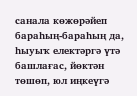санала көжөрәйеп бараһың-бараһың да, һыуыҡ електәргә үтә башлағас, йөктән төшөп, юл иңкеүгә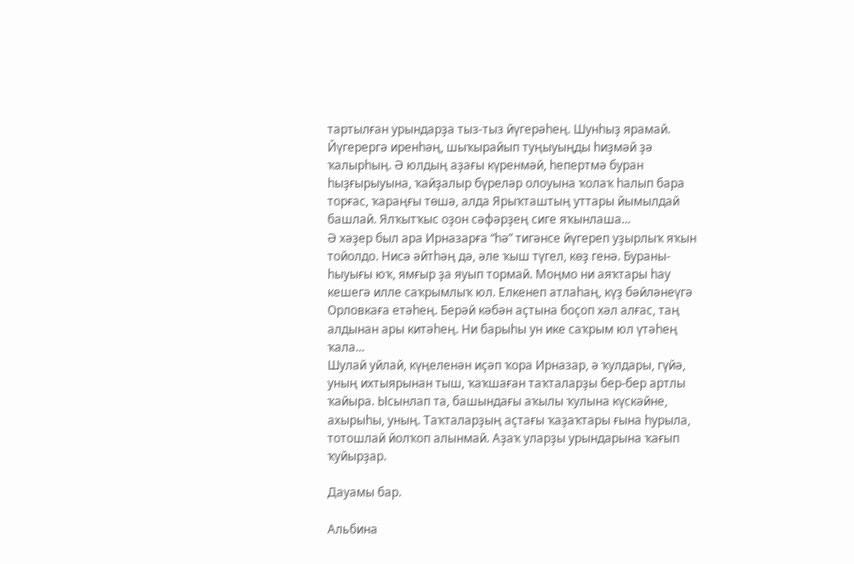тартылған урындарҙа тыз-тыз йүгерәһең. Шунһыҙ ярамай. Йүгерергә иренһәң, шыҡырайып туңыуыңды һиҙмәй ҙә ҡалырһың. Ә юлдың аҙағы күренмәй, һепертмә буран һыҙғырыуына, ҡайҙалыр бүреләр олоуына ҡолаҡ һалып бара торғас, ҡараңғы төшә, алда Ярыҡташтың уттары йымылдай башлай. Ялҡытҡыс оҙон сәфәрҙең сиге яҡынлаша...
Ә хәҙер был ара Ирназарға “һә” тигәнсе йүгереп уҙырлыҡ яҡын тойолдо. Нисә әйтһәң дә, әле ҡыш түгел, көҙ генә. Бураны-һыуығы юҡ, ямғыр ҙа яуып тормай. Моңмо ни аяҡтары һау кешегә илле саҡрымлыҡ юл. Елкенеп атлаһаң, күҙ бәйләнеүгә Орловкаға етәһең. Берәй кәбән аҫтына боҫоп хәл алғас, таң алдынан ары китәһең. Ни барыһы ун ике саҡрым юл үтәһең ҡала...
Шулай уйлай, күңеленән иҫәп ҡора Ирназар, ә ҡулдары, гүйә, уның ихтыярынан тыш, ҡаҡшаған таҡталарҙы бер-бер артлы ҡайыра. Ысынлап та, башындағы аҡылы ҡулына күскәйне, ахырыһы, уның. Таҡталарҙың аҫтағы ҡаҙаҡтары ғына һурыла, тотошлай йолҡоп алынмай. Аҙаҡ уларҙы урындарына ҡағып ҡуйырҙар.

Дауамы бар.

Альбина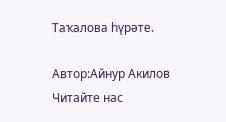Таҡалова һүрәте.

Автор:Айнур Акилов
Читайте нас